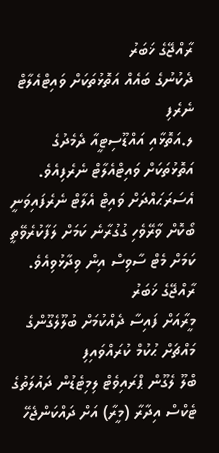ރާއްޖޭގެ ޚަބަރު
ދެކުނުގެ ބައެއް އަތޮޅުތަކަށް ވައިޓްއެލާޓް ނެރެފި
ލ.އަތޮޅާއި އައްޑޫސިޓީއާ ދެމެދުގެ އަތޮޅުތަކަށް ވައިޓްއެލާޓް ނެރެފިއެވެ. އެސަރަޙައްދަށް ވައިޓް އެލާޓް ނެރެފައިވަނީ ބޯކޮށް ވާރޭވެހި ގުގުރާނެ ކަމަށް ލަފާކުރެވޭތީ ކަމަށް މެޓް ސާވިސް އިން ވިދާޅުވިއެވެ.
ރާއްޖޭގެ ޚަބަރު
މީރާއަށް ފައިސާ ދެއްކުމަށް ބުލޫލެގޫންގެ މައްޗަށް ޙުކުމް ކުރައްވައިފި
ބްލޫ ލެގޫން ޕްރައިވެޓް ލިމިޓެޑުން ދައުލަތުގެ ޓެކްސް އިދާރާ (މީރާ) އަށް ދައްކަންޖެހޭ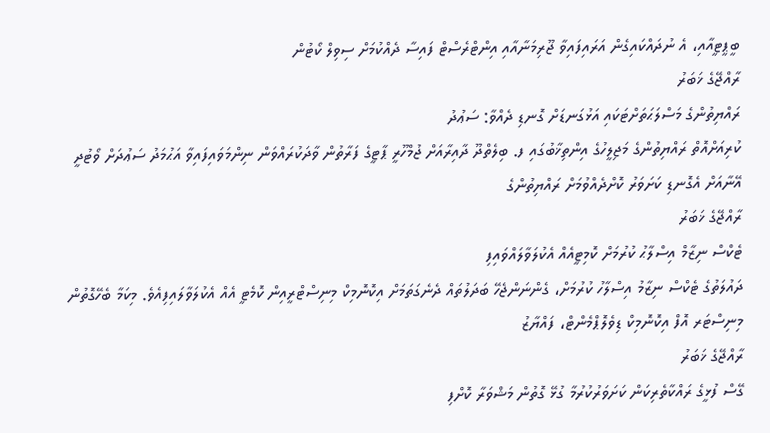ބީޕީޓީއާއި، އެ ނުދައްކައިގެން އަރައިފައިވާ ޖޫރިމަނާއާއި އިންޓްރެސްޓް ފައިސާ ދެއްކުމަށް ސިވިލް ކޯޓުން
ރާއްޖޭގެ ޚަބަރު
ރައްޔިތުންގެ މަސްލަޙަތަށްޓަކައި އަޅުގަނޑަށް ގޮނޑި ދެއްވާ: ސަޢުދު
ކުރިއަށްއޮތް ރައްޔިތުންގެ މަޖިލީހުގެ އިންތިޚާބުގައި ފ. ބިލެތްދޫ ދާއިރާއަށް ޖުމްހޫރީ ޕާޓީގެ ފަރާތުން ވާދަކުރައްވަން ނިންމަވައިފައިވާ އަޙުމަދު ސަޢުދަށް ވޯޓުދީ އޭނާއަށް އެގޮނޑި ކަށަވަރު ކޮށްދެއްވުމަށް ރައްޔިތުންގެ
ރާއްޖޭގެ ޚަބަރު
ޓެކްސް ނިޒާމް އިސްލާޙު ކުރުމަށް ކޮމިޓީއެއް އެކުލަވާލައްވައިފި
ދައުލަތުގެ ޓެކްސް ނިޒާމު އިސްލާހު ކުރުމަށް، ގެންނަންޖެހޭ ބަދަލުތައް ދެނެގަތަމަށް އިކޮނޮމިކް މިނިސްޓްރީއިން ކޮމެޓީ އެއް އެކުލަވާލައިފިއެވެ. މިކަމާ ބެހޭގޮތުން މިނިސްޓަރ އޮފް އިކޮނޮމިކް ޑިވެލޮޕްމެންޓް، ފައްޔާޒު
ރާއްޖޭގެ ޚަބަރު
ގޭސް ފުޅީގެ ރައްކާތެރިކަން ކަށަވަރުކުރުމާ ގުޅޭ ގޮތުން މަޝްވަރާ ކޮށްފި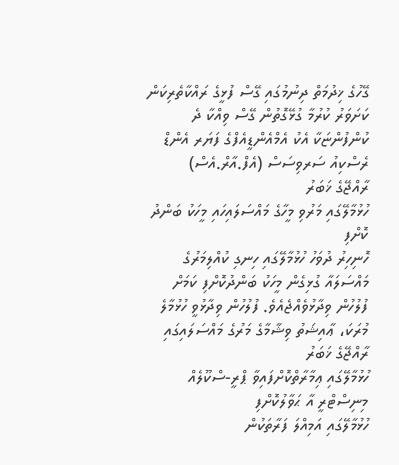ގޭހުގެ ޚިދުމަތް ދިނުމުގައި ގޭސް ފުޅީގެ ރައްކާތެރިކަން ކަށަވަރު ކުރުމާ ގުޅޭގޮތުން ގޭސް ވިއްކާ ދެ ކުންފުންޏަކާ އެކު އެމްއެންޑީއެފްގެ ފަޔަރ އެންޑް ރެސްކިއު ސަރވިސަސް (އެފް.އާރް.އެސް)
ރާއްޖޭގެ ޚަބަރު
ހުޅުމާލޭގައި މަރުވި މީހާގެ މައްސަލައިހައި މީހަކު ބަންދު ކޮށްފި
ހޮނިހިރު ދުވަހު ހުޅުމާލޭގައި ހިނގި ކުއްލިމަރުގެ މައްސަލައާ ގުޅިގެން މީހަކު ބަންދުކޮށްފި ކަމަށް ފުލުހުން ވިދާޅުވެއްޖެއެވެ. ފުލުހުން ވިދާޅުވީ ހުޅުމާލެ މުރަކަ، ޢާއިޝަތު ވިޝާމާގެ މަރުގެ މައްސަލައިގައި
ރާއްޖޭގެ ޚަބަރު
ހުޅުމާލޭގައި ޢިމާރާތްކޮށްފައިވާ ޕްރީ-ސްކޫލެއް މިނިސްޓްރީ އާ ޙަވާލުކޮށްފި
ހުޅުމާލޭގައި އަމިއްލަ ފަރާތަކުން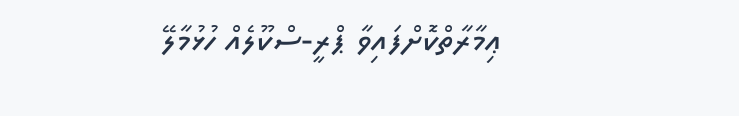ޢިމާރާތްކޮށްފައިވާ ޕްރީ-ސްކޫލެއް ހުޅުމާލޭ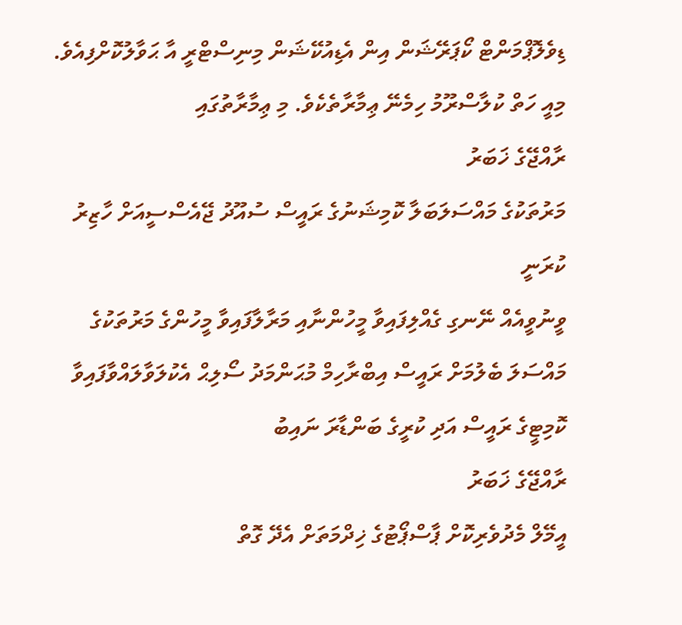ޑިވެލޮޕްމަންޓް ކޯޕަރޭޝަން އިން އެޑިއުކޭޝަން މިނިސްޓްރީ އާ ޙަވާލުކޮށްފިއެވެ. މިއީ ހަތް ކުލާސްރޫމު ހިމެނޭ ޢިމާރާތެކެވެ. މި ޢިމާރާތުގައި
ރާއްޖޭގެ ޚަބަރު
މަރުތަކުގެ މައްސަލަބަލާ ކޮމިޝަނުގެ ރައީސް ސުއޫދު ޖޭއެސްސީއަށް ހާޒިރު ކުރަނީ
ވީނުވީއެއް ނޭނގި ގެއްލިފައިވާ މީހުންނާއި މަރާލާފައިވާ މީހުންގެ މަރުތަކުގެ މައްސަލަ ބެލުމަށް ރައީސް އިބްރާހިމް މުޙަންމަދު ސޯލިޙް އެކުލަވާލައްވާފައިވާ ކޮމިޓީގެ ރައީސް އަދި ކުރީގެ ބަންޑާރަ ނައިބު
ރާއްޖޭގެ ޚަބަރު
އީމޭލް މެދުވެރިކޮށް ޕާސްޕޯޓުގެ ޚިދްމަތަށް އެދޭ ގޮތް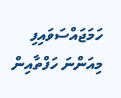ހަމަޖައްސަވައިފި
މިއަންނަ ހަފްތާއިން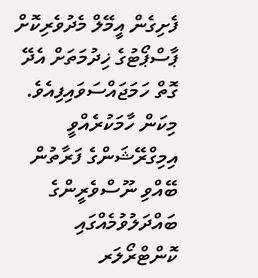ފެށިގެން އީމޭލް މެދުވެރިކޮށް ޕާސްޕޯޓުގެ ޚިދުމަތަށް އެދޭ ގޮތް ހަމަޖައްސަވައިފިއެވެ. މިކަން ހާމަކުރެއްވީ އިމިގްރޭޝަންގެ ފަރާތުން ބޭއްވި ނޫސްވެރީންގެ ބައްދަލުވުމެއްގައި ކޮންޓްރޯލަރ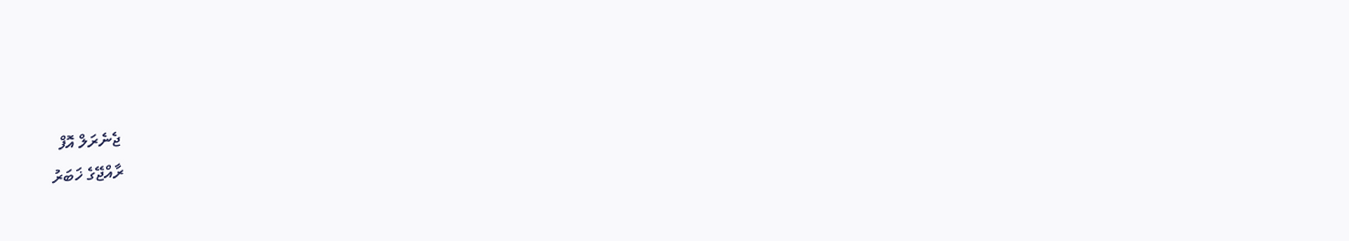ޖެނެރަލް އޮފް
ރާއްޖޭގެ ޚަބަރު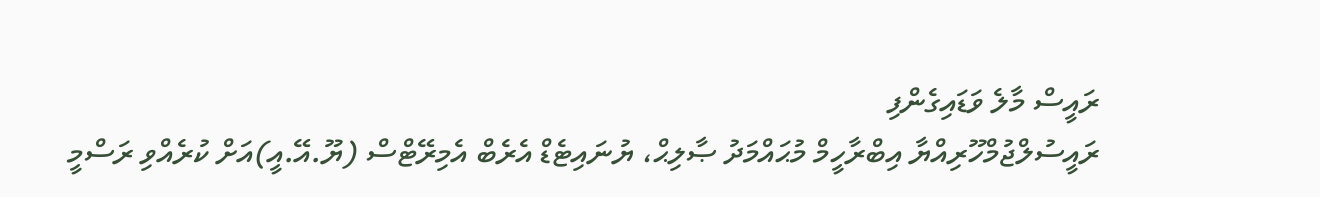ރައީސް މާލެ ވަޑައިގެންފި
ރައީސުލްޖުމްހޫރިއްޔާ އިބްރާހީމް މުޙައްމަދު ޞާލިޙް، ޔުނައިޓެޑް އެރެބް އެމިރޭޓްސް (ޔޫ.އޭ.އީ)އަށް ކުރެއްވި ރަސްމީ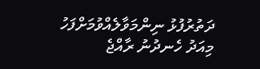ދަތުރުފުޅު ނިންމަވާލެއްވުމަށްފަހު މިއަދު ހެނދުނު ރާއްޖެ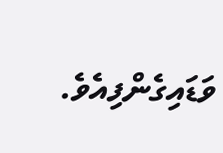ވަޑައިގެންފިއެވެ.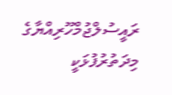ރައީސުލްޖުމްހޫރިއްޔާގެ މިދަތުރުފުޅަކީ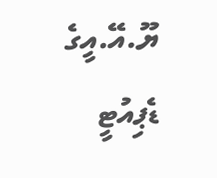ޔޫ.އޭ.އީގެ ޑެޕިއުޓީ